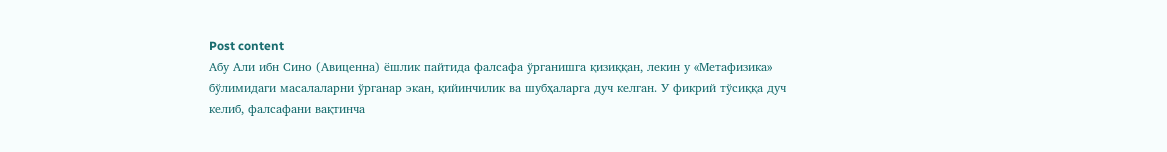Post content
Абу Али ибн Сино (Авиценна) ёшлик пайтида фалсафа ўрганишга қизиққан, лекин у «Метафизика» бўлимидаги масалаларни ўрганар экан, қийинчилик ва шубҳаларга дуч келган. У фикрий тўсиққа дуч келиб, фалсафани вақтинча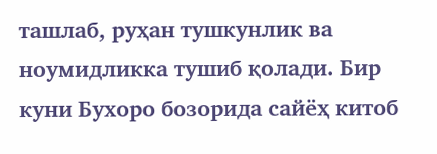ташлаб, руҳан тушкунлик ва ноумидликка тушиб қолади. Бир куни Бухоро бозорида сайёҳ китоб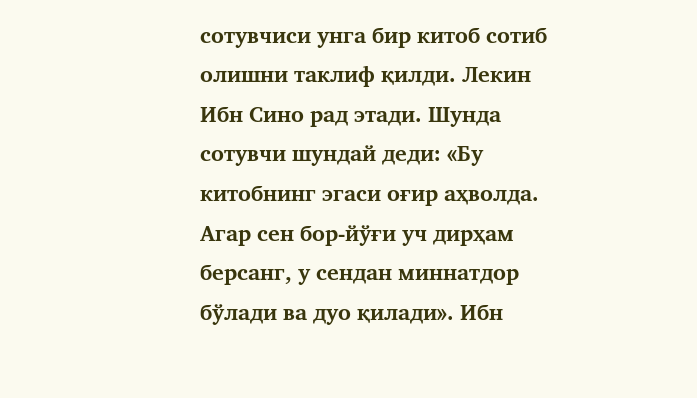сотувчиси унга бир китоб сотиб олишни таклиф қилди. Лекин Ибн Сино рад этади. Шунда сотувчи шундай деди: «Бу китобнинг эгаси оғир аҳволда. Агар сен бор-йўғи уч дирҳам берсанг, у сендан миннатдор бўлади ва дуо қилади». Ибн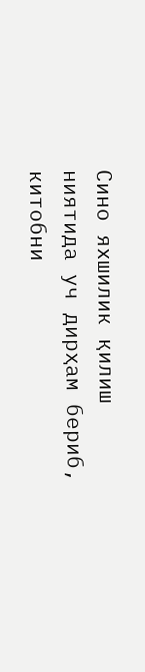Сино яхшилик қилиш ниятида уч дирҳам бериб, китобни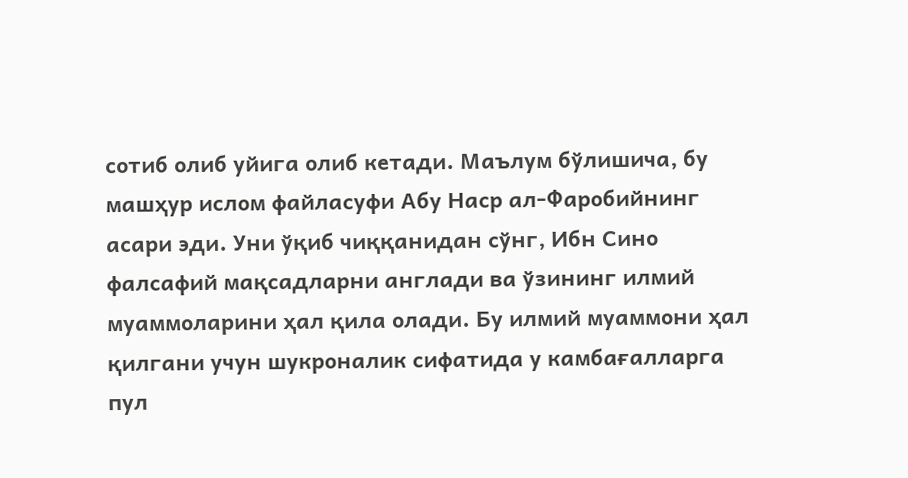сотиб олиб уйига олиб кетади. Маълум бўлишича, бу машҳур ислом файласуфи Абу Наср ал-Фаробийнинг асари эди. Уни ўқиб чиққанидан сўнг, Ибн Сино фалсафий мақсадларни англади ва ўзининг илмий муаммоларини ҳал қила олади. Бу илмий муаммони ҳал қилгани учун шукроналик сифатида у камбағалларга пул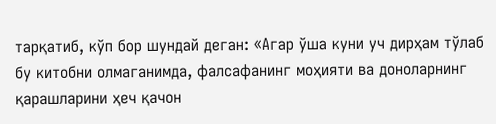тарқатиб, кўп бор шундай деган: «Агар ўша куни уч дирҳам тўлаб бу китобни олмаганимда, фалсафанинг моҳияти ва доноларнинг қарашларини ҳеч қачон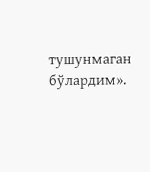тушунмаган бўлардим».